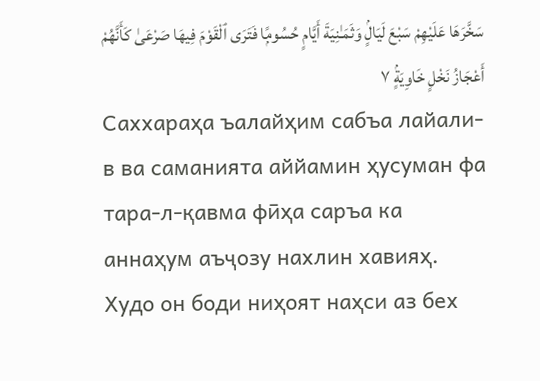سَخَّرَهَا عَلَيْهِمْ سَبْعَ لَيَالٍۢ وَثَمَـٰنِيَةَ أَيَّامٍ حُسُومًۭا فَتَرَى ٱلْقَوْمَ فِيهَا صَرْعَىٰ كَأَنَّهُمْ أَعْجَازُ نَخْلٍ خَاوِيَةٍۢ ٧
Саххараҳа ъалайҳим сабъа лайали-в ва саманията аййамин ҳусуман фа тара-л-қавма фӣҳа саръа ка аннаҳум аъҷозу нахлин хавияҳ.
Худо он боди ниҳоят наҳси аз бех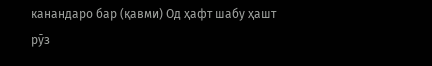канандаро бар (қавми) Од ҳафт шабу ҳашт рӯз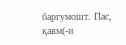баргумошт. Пас, қавм(-и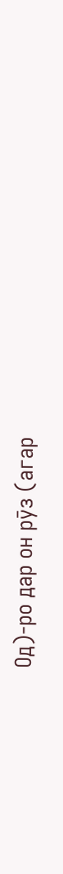Од)-ро дар он рӯз (агар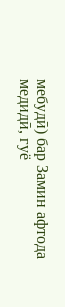мебудӣ) бар Замин афтода медидӣ, гуё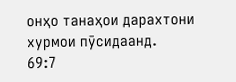онҳо танаҳои дарахтони хурмои пӯсидаанд.
69:7